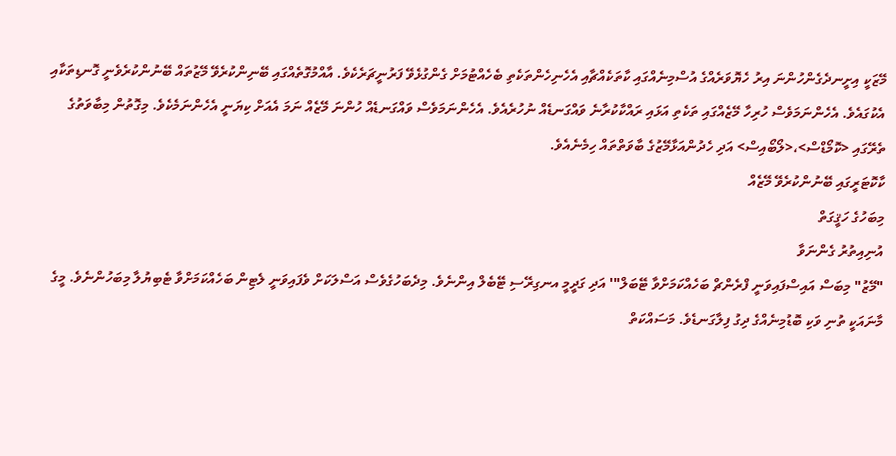މޭޒަކީ އިށީނދެގެންހުންނަ އިރު ހެޔޮވަރެއްގެ އުސްމިނެއްގައި ކާތަކެއްޗާއި އެހެނިހެންތަކެތި ބެހެއްޓުމަށް ގެންގުޅެވޭ ފަރުނީޗަރެކެވެ. އާއްމުގޮތެއްގައި ބޭނިންކުރެވޭ މޭޒުތައް ބޭނުންކުރެވެނީ ގޮނޑިތަކާއި އެކުގައެވެ. އެހެންނަމަވެސް ހުރިހާ މޭޒެއްގައި ތަކެތި އަޅައި ރައްކާކުރާނެ ވައްގަނޑެއް ނުހުރެއެވެ. އެހެންނަމަވެސް ވައްގަނޑެއް ހުންނަ މޭޒެއް ނަމަ އެއަށް ކިޔަނީ އެހެންނަމެކެވެ. މިގޮތުން މިބާވަތުގެ ތެރޭގައި <ކޮމޯޑްސް>،<ލޯބޯއިސް> އަދި ހެދުންއަޅާމޭޒުގެ ބާވަތްތައް ހިމެނެއެވެ.
ކާކޮޓަރީގައި ބޭނުންކުރެވޭ މޭޒެއް
މިބަހުގެ ހަޤީގަތް
އުނިއިތުރު ގެންނަވާ
"މޭޒު" މިބަސް އައިސްފައިވަނީ ފްރެންޗް ބަހެއްކަމަށްވާ ޓޭބަލް"' އަދި ގަދީމީ އނގިރޭސި ޓޭބެލް އިންނެވެ. މިދެބަހުގެވެސް އަސްލަކަށް ވެފައިވަނީ ލެޓިން ބަހެއްކަމަށްވާ ޓެބިޔުލާ މިބަހުންނެވެ. މީގެ މާނައަކީ ތުނި ވަކި ބޮޑުމިނެއްގެ ދިގު ފިލާގަނޑެވެ. މަސައްކަތް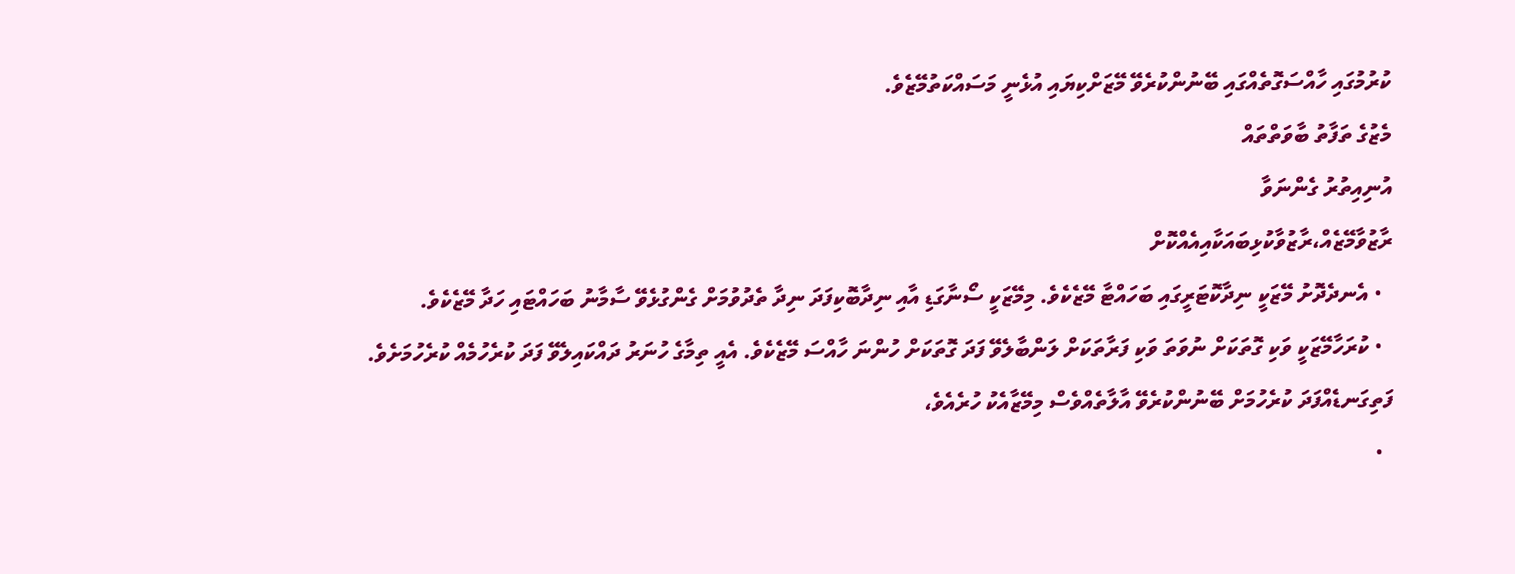ކުރުމުގައި ހާއްސަގޮތެއްގައި ބޭނުންކުރެވޭ މޭޒަށްކިޔައި އުޅެނީ މަސައްކަތުމޭޒެވެ.
މެޒުގެ ތަފާތު ބާވަތްތައް
އުނިއިތުރު ގެންނަވާ
ރާޒުވާމޭޒެއް،ރާޒުވާކުޅިބައަކާއިއެއްކޮށް
  • އެނދެދޮށު މޭޒަކީ ނިދާކޮޓަރީގައި ބަހައްޓާ މޭޒެކެވެ. މިމޭޒަކީ ސޯނާގަޑި އާއި ނިދާބޮކިފަދަ ނިދާ ތެދުވުމަށް ގެންގުޅެވޭ ސާމާނު ބަހައްޓައި ހަދާ މޭޒެކެވެ.
  • ކުރަހާމޭޒަކީ ވަކި ގޮތަކަށް ނުވަތަ ވަކި ފަރާތަކަށް ލަންބާލެވޭ ފަދަ ގޮތަކަށް ހުންނަ ހާއްސަ މޭޒެކެވެ. އެއީ ތިމާގެ ހުނަރު ދައްކައިލެވޭ ފަދަ ކުރެހުމެއް ކުރެހުމަށެވެ. ފަތިގަނޑެއްފަދަ ކުރެހުމަށް ބޭނުންކުރެވޭ އާލާތެއްވެސް މިމޭޒާއެކު ހުރެއެވެ،
  •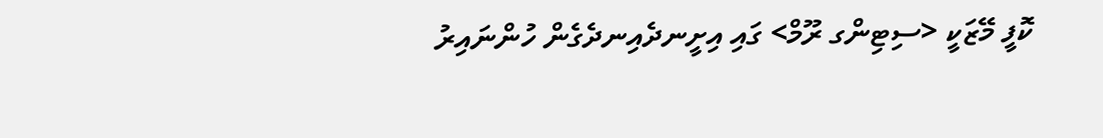ކޮފީ މޭޒަކީ <ސިޓިންގ ރޫމް> ގައި އިށީނދެއިނދެގެން ހުންނައިރު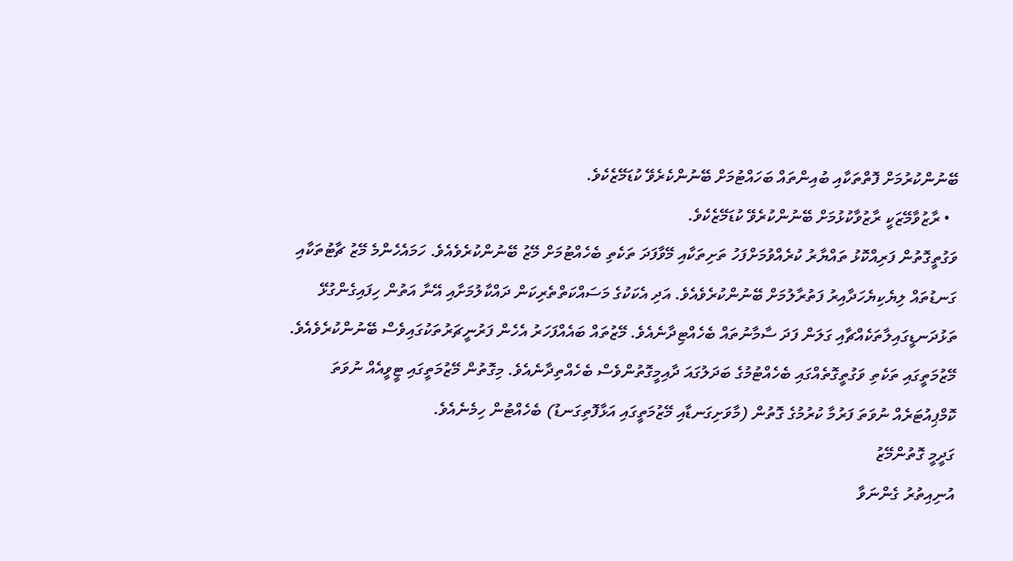ބޭނުންކުރުމަށް ފޮތްތަކާއި ބުއިންތައް ބަހައްޓުމަށް ބޭނުންކެރެވޭ ކުޑަމޭޒެކެވެ.
  • ރާޒުވާމޭޒަކީ ރާޒުވާކުޅުމަށް ބޭނުންކުރެވޭ ކުޑަމޭޒެކެވެ.
ވަގުތީގޮތުން ފަރިއްކޮޅު ތައްޔާރު ކުރެއްވުމަށްފަހު ތަށިތަކާއި މޭވާފަދަ ތަކެތި ބެހެއްޓުމަށް މޭޒު ބޭނުންކުރެވެއެވެ. ހަމައެހެންމެ މޭޒު ޗާޓުތަކާއި ގަނޑުތައް ލިޔެކިޔެހަދާއިރު ފަތުރާލުމަށް ބޭނުންކުރެވެއެވެ. އަދި އެކަކުގެ މަސައްކަތްތެރިކަން ދައްކާލުމަށާއި އޭނާ އަތުން ހިފައިގެންގުޅޭ ތަޅުދަނޑީގައިލާތަކެއްޗާއި ގަލަން ފަދަ ސާމާނުތައް ބެހެއްޓިދާނެއެވެ. މޭޒުތައް ބައެއްފަހަރު އެހެން ފަރުނީޗަރުތަކުގައިވެސް ބޭނުންކުރެވެއެވެ. މޭޒުމަތީގައި ތަކެތި ވަގުތީގޮތެއްގައި ބެހެއްޓުމުގެ ބަދަލުގައަ ދާއިމީގޮތުންވެސް ބެހެއްތިދާނެއެވެ. މިގޮތުން މޭޒުމަތީގައި ޓީވީއެއް ނުވަތަ ކޮމްޕިއުޓަރެއް ނުވަތަ ފަރުމާ ކުރުމުގެ ގޮތުން (މާވަށިގަނޑާއި މޭޒުމަތީގައި އަޅާފޮތިގަނޑު) ބެހެއްޓުން ހިމެނެއެވެ.
ގަދީމީ ގޮތުންމޭޒު
އުނިއިތުރު ގެންނަވާ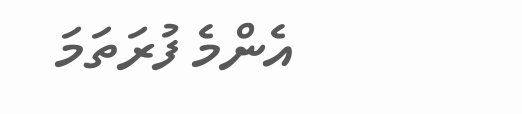އެންމެ ފުރަތަމަ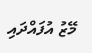މޭޒު އުފައްދައި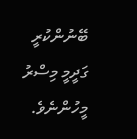ބޭނުންކުރީ ގަދީމީ މިސްރު މީހުންނެވެ.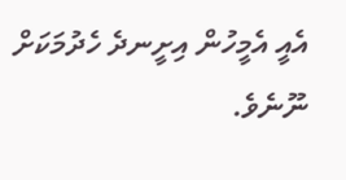އެއީ އެމީހުން އިށީނދެ ހެދުމަކަށް ނޫނެވެ.